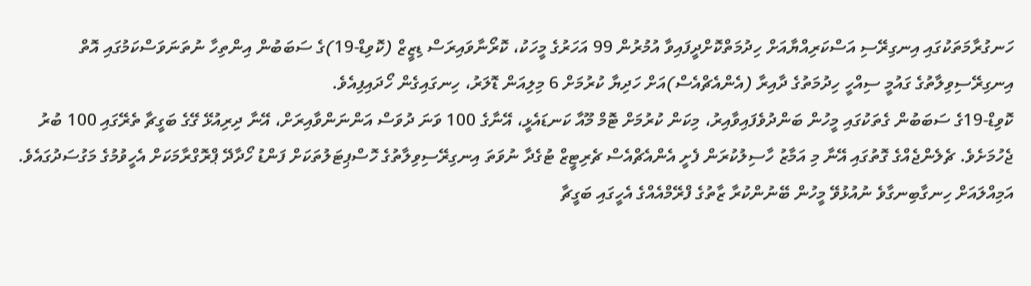ހަނގުރާމަތަކުގައި އިނގިރޭސި އަސްކަރިއްޔާއަށް ހިދުމަތްކޮށްދީފައިވާ އުމުރުން 99 އަހަރުގެ މީހަކު، ކޮރޯނާވައިރަސް ޑިޒީޒް (ކޮވިޑް-19)ގެ ސަބަބުން އިންތިހާ ނުތަނަވަސްކަމުގައި އޮތް އިނގިރޭސިވިލާތުގެ ގައުމީ ސިއްހީ ހިދުމަތުގެ ދާއިރާ (އެންއެޗްއެސް)އަށް ހަދިޔާ ކުރުމަށް 6 މިލިއަން ޑޮލަރު، ހިނގައިގެން ހޯދައިފިއެވެ.
ކޮވިޑް-19ގެ ސަބަބުން ގެތަކުގައި މީހުން ބަންދުވެފައިވާއިރު، މިކަން ކުރުމަށް ޓޮމް މޫއާ ކަނޑައެޅީ، އޭނާގެ 100 ވަނަ ދުވަސް އަންނަންވާއިރަށް، އޭނާ ދިރިއުޅޭ ގޭގެ ބަގީޗާ ތެރޭގައި 100 ބުރު ޖެހުމަށެވެ. ޗެލެންޖެއްގެ ގޮތުގައި އޭނާ މި އަމާޒު ހާސިލުކުރަން ފެށީ އެންއެޗްއެސް ޗެރިޓީޒް ޓުގެދާ ނުވަތަ އިނގިރޭސިވިލާތުގެ ހޮސްޕިޓަލުތަކަށް ފަންޑު ހޯދާދޭ ޕްރޮގްރާމަކަށް އެހީވުމުގެ މަގުސަދުގައެވެ.
އަމިއްލައަށް ހިނގާބިނގާވެ ނުއުޅުވޭ މީހުން ބޭނުންކުރާ ޒާތުގެ ފްރޭމްއެއްގެ އެހީގައި ބަގީޗާ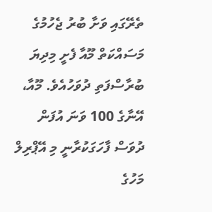ތެރޭގައި ވަށާ ބުރު ޖެހުމުގެ މަސައްކަތް މޫއާ ފެށީ މިދިޔަ ބުރާސްފަތި ދުވަހުއެވެ. މޫއާ، އޭނާގެ 100 ވަނަ އުފަން ދުވަސް ފާހަގަކުރާނީ މި އޭޕްރިލް މަހުގެ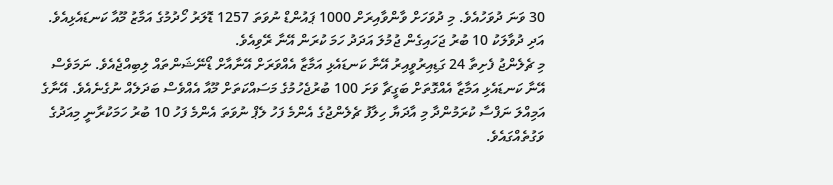30 ވަނަ ދުވަހުއެވެ. މި ދުވަހަށް ވާންވާއިރަށް 1000 ޕައުންޑް ނުވަތަ 1257 ޑޮލަރު ހޯދުމުގެ އަމާޒު މޫއާ ކަނޑައެޅިއެވެ. އަދި ދުވާލަކު 10 ބުރު ޖަހައިގެން ޖުމުލަ އަދަދު ހަމަ ކުރަން އޭނާ ރޭވިއެވެ.
މި ޗެލެންޖު ފެށިތާ 24 ގަޑިއިރުވީއިރު އޭނާ ކަނޑައެޅި އަމާޒާ އެއްވަރަށް އޭނާއާށް ޑޯނޭޝަންތައް ލިބިއްޖެއެވެ. ނަމަވެސް އޭނާ ކަނޑައެޅި އަމާޒާ އެއްގޮތަށް ބަގީޗާ ވަށަ 100 ބުރުޖެހުމުގެ މަސައްކަތަށް މޫއާ އެއްވެސް ބަދަލެއް ނުގެނެއެވެ. އޭނާގެ އަމިއްލަ ނަފްސާ ކުރަމުންދާ މި އާދަޔާ ހިލާފު ޗެލެންޖުގެ އެންމެ ފަހު ލެޕް ނުވަތަ އެންމެ ފަހު 10 ބުރު ހަމަކުރާނީ މިއަދުގެ ވަގުތެއްގައެވެ.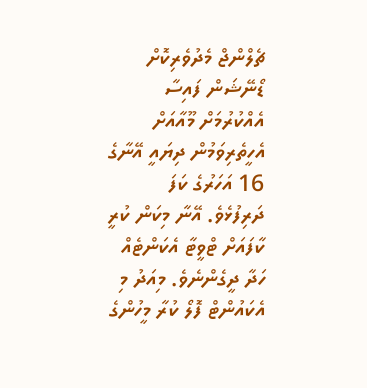ޗެލްންޖް މެދުވެރިކޮށް ޑޯނޭޝަން ފައިސާ އެއްކުރުމަށް މޫއާއަށް އެހީތެރިވަމުން ދިޔައީ އޭނާގެ 16 އަހަރުގެ ކަފަ ދަރިފުޅެވެ. އޭނާ މިކަން ކުރީ ކާފައަށް ޓްވީޓާ އެކަންޓެއް ހަދާ ދީގެންނެވެ. މިއަދު މި އެކައުންޓް ފޮލޯ ކުރާ މީހުންގެ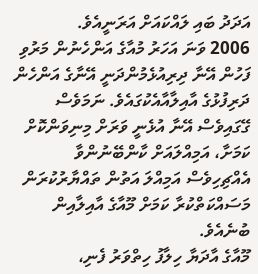އަދަދު ބައި ލައްކައަށް އަރަނީއެވެ.
2006 ވަނަ އަހަރު މުއާގެ އަންހެނުން މަރުވި ފަހުން އޭނާ ދިރިއުޅެމުންދަނީ އޭނާގެ އަންހެން ދަރިފުޅުގެ އާއިލާއާއެކުގައެވެ. ނަމަވެސް ގޭގައިވެސް އޭނާ އުޅެނީ ވަރަށް މިނިވަންކޮށް ކަމަށާ، އަމިއްލައަށް ކާންބޭނުންވާ އެއްޗިހިވެސް އަމިއްލަ އަތުން ތައްޔާރުކުރަން މަސައްކަތްކުރާ ކަމަށް މޫއާގެ އާއިލާއިން ބުނެއެވެ.
މޫއާގެ އާދަޔާ ހިލާފު ހިތްވަރު ފެނި،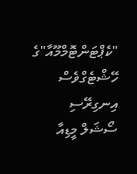"ކެޕްޓަންޓޮމްމޫއާ"ގެ ހޭޝްޓެގްވެސް އިނގިރޭސި ސޯޝަލް މީޑިއާ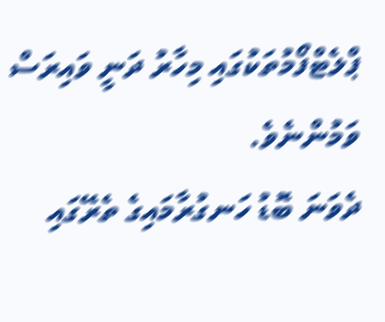ޕްލެޓްފޯމުތަކުގައި މިހާރު ދަނީ ވައިރަސް ވަމުންނެވެ.
ދެވަނަ ބޮޑު ހަނގުރާމައިގެ ތެރޭގައި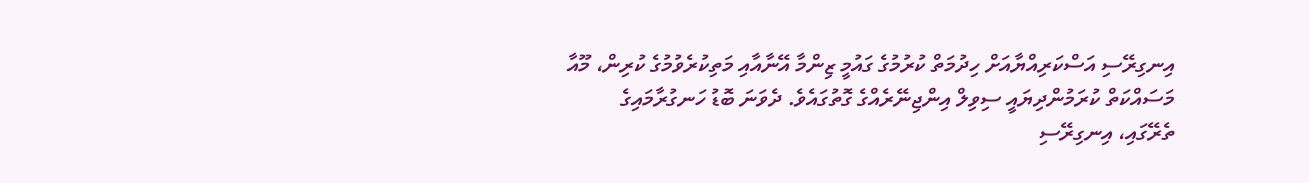އިނގިރޭސި އަސްކަރިއްޔާއަށް ހިދުމަތް ކުރުމުގެ ގައުމީ ޒިންމާ އޭނާއާއި މަތިކުރެވުމުގެ ކުރިން، މޫއާ މަސައްކަތް ކުރަމުންދިޔައީ ސިވިލް އިންޖިނޭރެއްގެ ގޮތުގައެވެ. ދެވަނަ ބޮޑު ހަނގުރާމައިގެ ތެރޭގައި، އިނގިރޭސި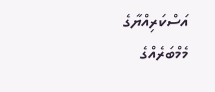އަސްކަރިއްޔާގެ މެމްބަރެއްގެ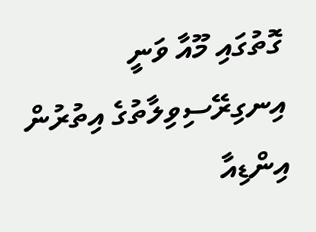ގޮތުގައި މޫއާ ވަނީ އިނގިރޭސިވިލާތުގެ އިތުރުން އިންޑިއާ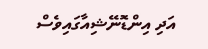އަދި އިންޑޮނޭޝިއާގައިވެސް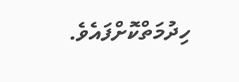ހިދުމަތްކޮށްފައެވެ.